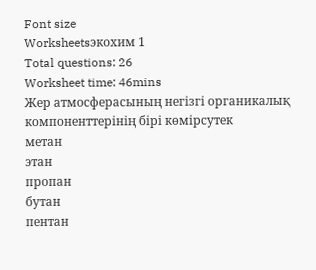Font size
Worksheetsэкохим 1
Total questions: 26
Worksheet time: 46mins
Жер атмосферасының негізгі органикалық компоненттерінің бірі көмірсутек
метан
этан
пропан
бутан
пентан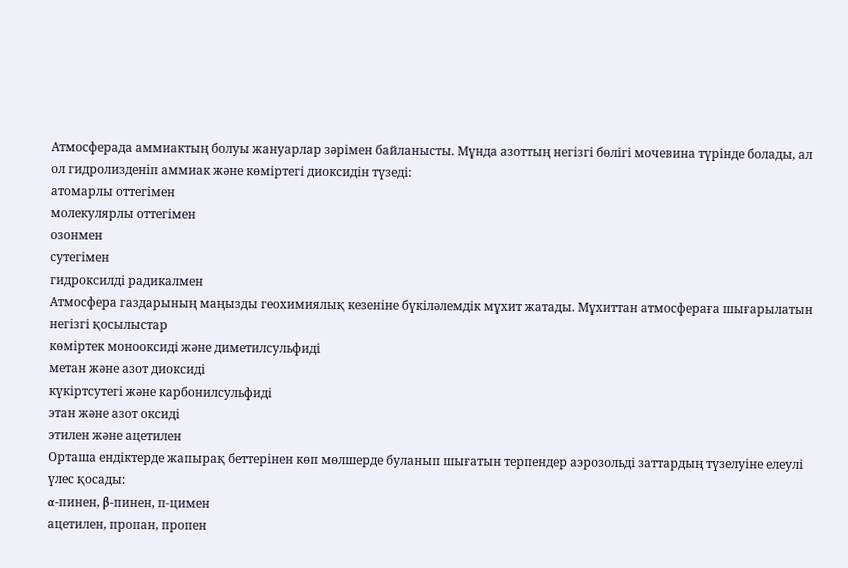Атмосферада аммиактың болуы жануарлар зәрімен байланысты. Мұнда азоттың негізгі бөлігі мочевина түрінде болады, ал ол гидролизденіп аммиак және көміртегі диоксидін түзеді:
атомарлы оттегімен
молекулярлы оттегімен
озонмен
сутегімен
гидроксилді радикалмен
Атмосфера газдарының маңызды геохимиялық кезеніне бүкіләлемдік мұхит жатады. Мұхиттан атмосфераға шығарылатын негізгі қосылыстар
көміртек монооксиді және диметилсульфиді
метан және азот диоксиді
күкіртсутегі және карбонилсульфиді
этан және азот оксиді
этилен және ацетилен
Орташа ендіктерде жапырақ беттерінен көп мөлшерде буланып шығатын терпендер аэрозольді заттардың түзелуіне елеулі үлес қосады:
α-пинен, β-пинен, п-цимен
ацетилен, пропан, пропен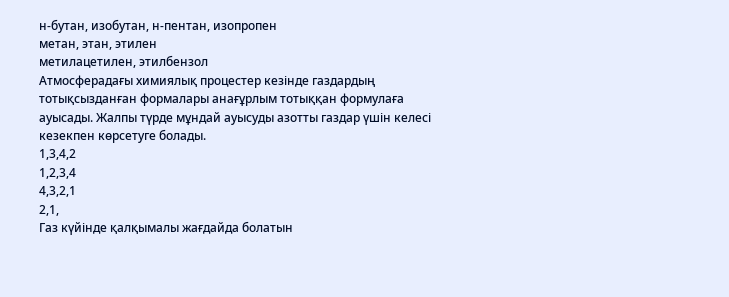н-бутан, изобутан, н-пентан, изопропен
метан, этан, этилен
метилацетилен, этилбензол
Атмосферадағы химиялық процестер кезінде газдардың тотықсызданған формалары анағұрлым тотыққан формулаға ауысады. Жалпы түрде мұндай ауысуды азотты газдар үшін келесі кезекпен көрсетуге болады.
1,3,4,2
1,2,3,4
4,3,2,1
2,1,
Газ күйінде қалқымалы жағдайда болатын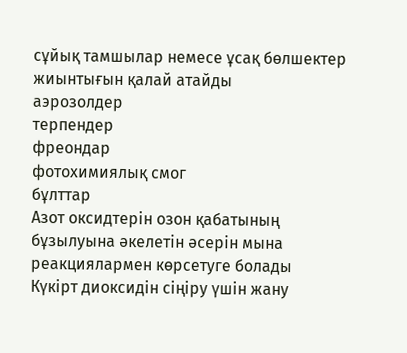сұйық тамшылар немесе ұсақ бөлшектер жиынтығын қалай атайды
аэрозолдер
терпендер
фреондар
фотохимиялық смог
бұлттар
Азот оксидтерін озон қабатының бұзылуына әкелетін әсерін мына реакциялармен көрсетуге болады
Күкірт диоксидін сіңіру үшін жану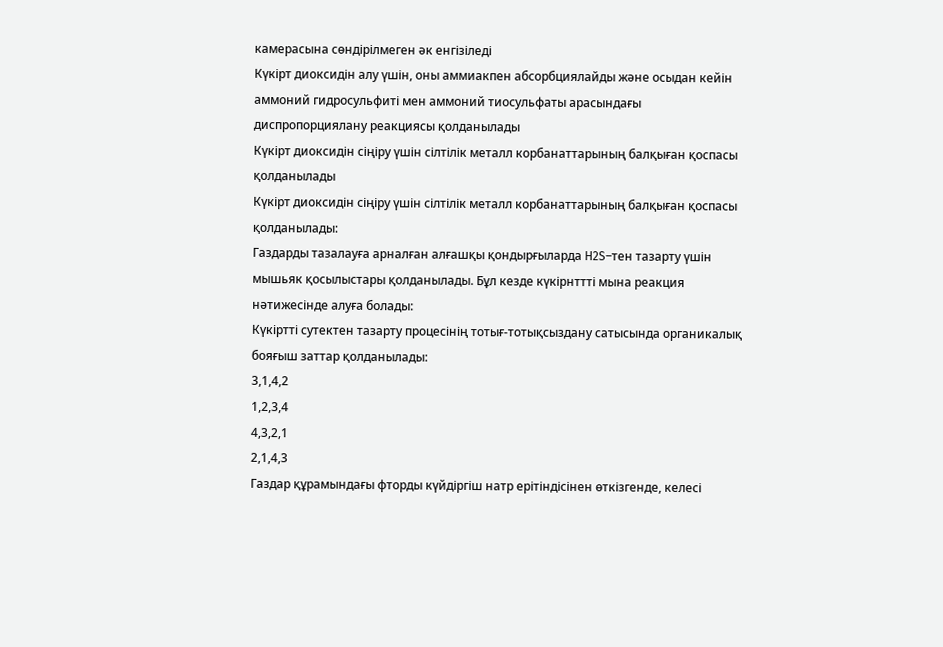камерасына сөндірілмеген әк енгізіледі
Күкірт диоксидін алу үшін, оны аммиакпен абсорбциялайды және осыдан кейін аммоний гидросульфиті мен аммоний тиосульфаты арасындағы диспропорциялану реакциясы қолданылады
Күкірт диоксидін сіңіру үшін сілтілік металл корбанаттарының балқыған қоспасы қолданылады
Күкірт диоксидін сіңіру үшін сілтілік металл корбанаттарының балқыған қоспасы қолданылады:
Газдарды тазалауға арналған алғашқы қондырғыларда H2S–тен тазарту үшін мышьяк қосылыстары қолданылады. Бұл кезде күкірнттті мына реакция нәтижесінде алуға болады:
Күкіртті сутектен тазарту процесінің тотығ-тотықсыздану сатысында органикалық бояғыш заттар қолданылады:
3,1,4,2
1,2,3,4
4,3,2,1
2,1,4,3
Газдар құрамындағы фторды күйдіргіш натр ерітіндісінен өткізгенде, келесі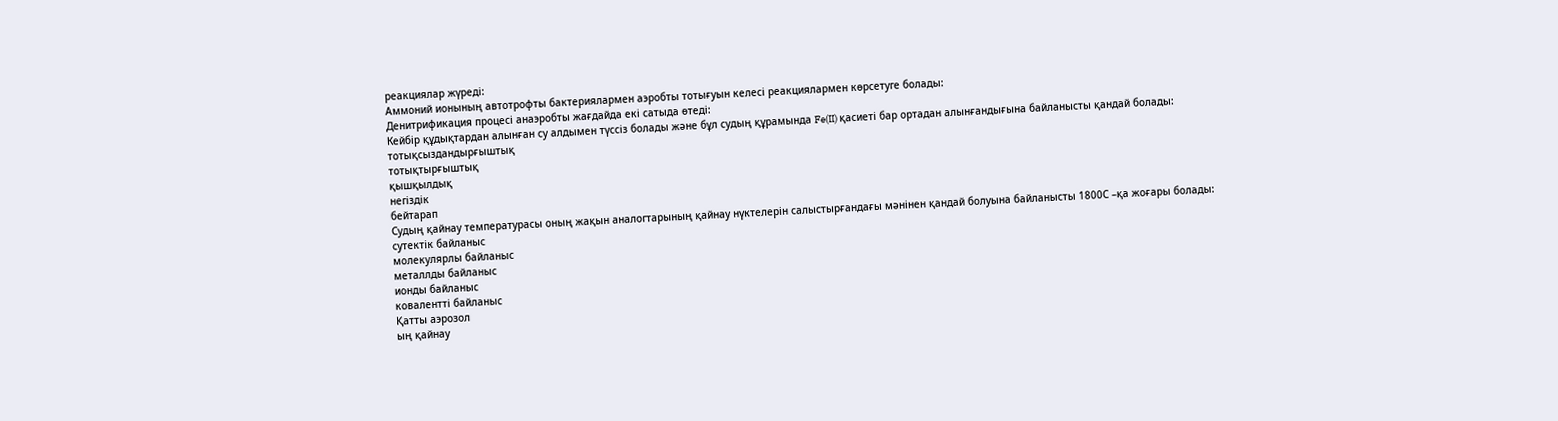реакциялар жүреді:
Аммоний ионының автотрофты бактериялармен аэробты тотығуын келесі реакциялармен көрсетуге болады:
Денитрификация процесі анаэробты жағдайда екі сатыда өтеді:
Кейбір құдықтардан алынған су алдымен түссіз болады және бұл судың құрамында Fe(II) қасиеті бар ортадан алынғандығына байланысты қандай болады:
тотықсыздандырғыштық
тотықтырғыштық
қышқылдық
негіздік
бейтарап
Судың қайнау температурасы оның жақын аналогтарының қайнау нүктелерін салыстырғандағы мәнінен қандай болуына байланысты 1800С –қа жоғары болады:
сутектік байланыс
молекулярлы байланыс
металлды байланыс
ионды байланыс
ковалентті байланыс
Қатты аэрозол
ың қайнау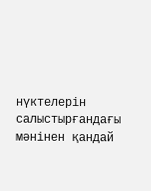нүктелерін салыстырғандағы мәнінен қандай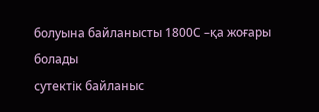болуына байланысты 1800С –қа жоғары болады
сутектік байланыс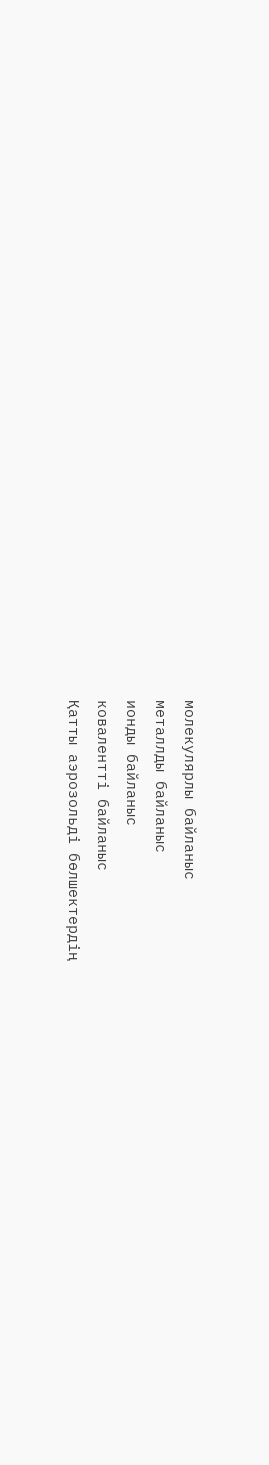молекулярлы байланыс
металлды байланыс
ионды байланыс
ковалентті байланыс
Қатты аэрозольді бөлшектердің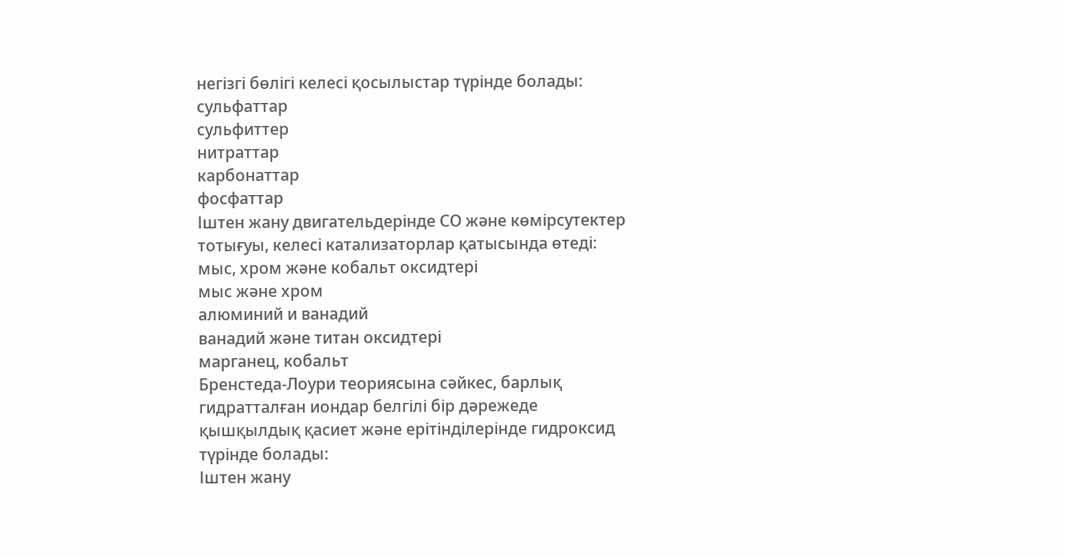негізгі бөлігі келесі қосылыстар түрінде болады:
сульфаттар
сульфиттер
нитраттар
карбонаттар
фосфаттар
Іштен жану двигательдерінде СО және көмірсутектер тотығуы, келесі катализаторлар қатысында өтеді:
мыс, хром және кобальт оксидтері
мыс және хром
алюминий и ванадий
ванадий және титан оксидтері
марганец, кобальт
Бренстеда-Лоури теориясына сәйкес, барлық гидратталған иондар белгілі бір дәрежеде қышқылдық қасиет және ерітінділерінде гидроксид түрінде болады:
Іштен жану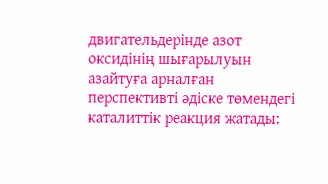двигательдерінде азот оксидінің шығарылуын азайтуға арналған перспективті әдіске төмендегі каталиттік реакция жатады: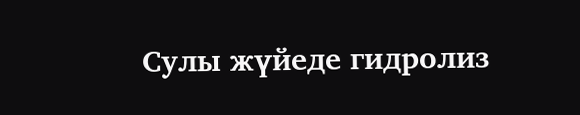Сулы жүйеде гидролиз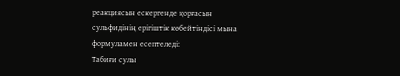реакциясын ескергенде қорғасын сульфидінің ерігіштік көбейтіндісі мына формуламен есептеледі:
Табиғи сулы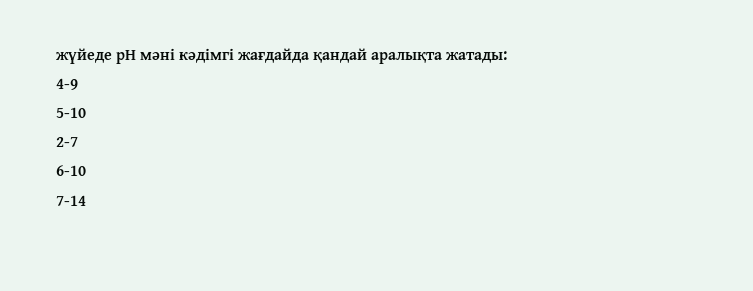жүйеде рН мәні кәдімгі жағдайда қандай аралықта жатады:
4-9
5-10
2-7
6-10
7-14